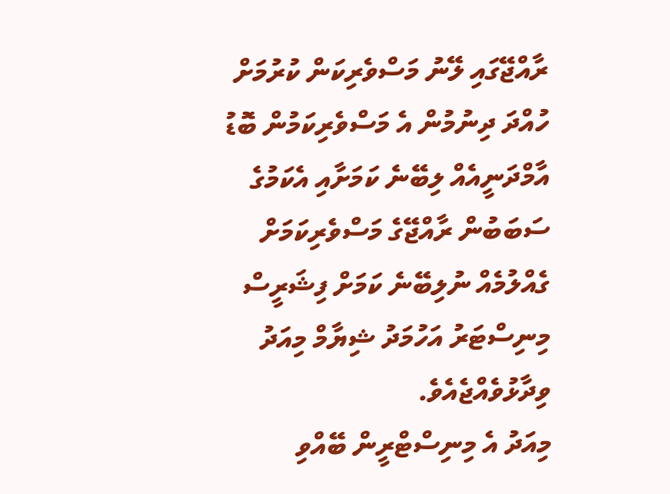ރާއްޖޭގައި ލޭނު މަސްވެރިކަން ކުރުމަށް ހުއްދަ ދިނުމުން އެ މަސްވެރިކަމުން ބޮޑު އާމްދަނީއެއް ލިބޭނެ ކަމަށާއި އެކަމުގެ ސަބަބުން ރާއްޖޭގެ މަސްވެރިކަމަށް ގެއްލުމެއް ނުލިބޭނެ ކަމަށް ފިޝަރީސް މިނިސްޓަރު އަހުމަދު ޝިޔާމް މިއަދު ވިދާޅުވެއްޖެއެވެ.
މިއަދު އެ މިނިސްޓްރީން ބޭއްވި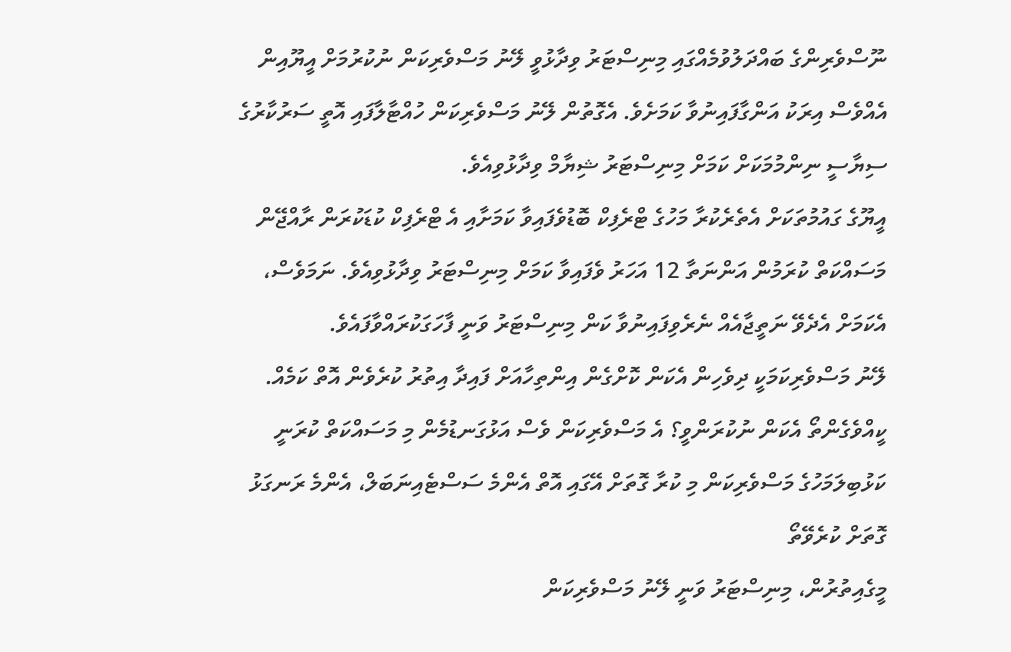ނޫސްވެރިންގެ ބައްދަލުވުމެއްގައި މިނިސްޓަރު ވިދާޅުވީ ލޭނު މަސްވެރިކަން ނުކުރުމަށް އީޔޫއިން އެއްވެސް އިރަކު އަންގާފައިނުވާ ކަމަށެވެ. އެގޮތުން ލޭނު މަސްވެރިކަން ހުއްޓާލާފައި އޮތީ ސަރުކާރުގެ ސިޔާސީ ނިންމުމަކަށް ކަމަށް މިނިސްޓަރު ޝިޔާމް ވިދާޅުވިއެވެ.
އީޔޫގެ ގައުމުތަކަށް އެތެރެކުރާ މަހުގެ ޓްރެފިކް ބޮޑުވެފައިވާ ކަމަށާއި އެ ޓްރެފިކް ކުޑަކުރަން ރާއްޖޭން މަސައްކަތް ކުރަމުން އަންނަތާ 12 އަހަރު ވެފައިވާ ކަމަށް މިނިސްޓަރު ވިދާޅުވިއެވެ. ނަމަވެސް، އެކަމަށް އެދެވޭ ނަތީޖާއެއް ނެރެވިފައިނުވާ ކަން މިނިސްޓަރު ވަނީ ފާހަގަކުރައްވާފައެވެ.
ލޭނު މަސްވެރިކަމަކީ ދިވެހިން އެކަން ކޮށްގެން އިންތިހާއަށް ފައިދާ އިތުރު ކުރެވެން އޮތް ކަމެއް. ކީއްވެގެންތޯ އެކަން ނުކުރަންވީ؟ އެ މަސްވެރިކަން ވެސް އަޅުގަނޑުމެން މި މަސައްކަތް ކުރަނީ ކަޅުބިލަމަހުގެ މަސްވެރިކަން މި ކުރާ ގޮތަށް އޭގައި އޮތް އެންމެ ސަސްޓެއިނަބަލް، އެންމެ ރަނގަޅު ގޮތަށް ކުރެވޭތޯ
މީގެއިތުރުން، މިނިސްޓަރު ވަނީ ލޭނު މަސްވެރިކަން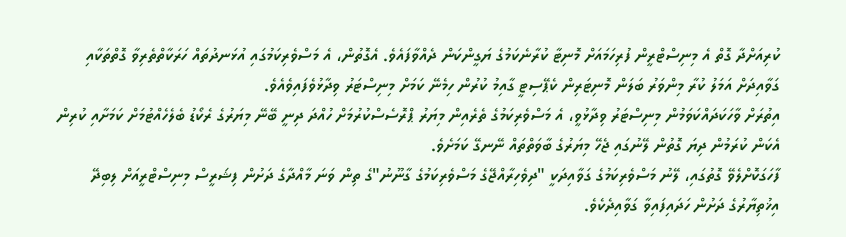ކުރިއަށްދާ ގޮތް އެ މިނިސްޓްރީން ފުރިހަމައަށް މޮނިޓާ ކުރާނެކަމުގެ ޔަގީންކަން ދެއްވާފައެވެ. އެގޮތުން، އެ މަސްވެރިކަމުގައި އުޅަނދުތައް ހަރަކާތްތެރިވާ ގޮތްތަކާއި ގަވާއިދަށް އަމަލު ކުރާ މިންވަރު ބަލަން މޮނިޓަރިން ކެޕޭސިޓީ ގާއިމު ކުރުން ހިމެނޭ ކަމަށް މިނިސްޓަރު ވިދާޅުވެފައިވެއެވެ.
އިތުރަށް ވާހަކަދައްކަވަމުން މިނިސްޓަރު ވިދާޅުވީ، އެ މަސްވެރިކަމުގެ ތެރެއިން މިޔަރު ޕްރޮސެސްކުރުމަށް ހުއްދަ ދިނީ ބޭނޭ މިޔަރުގެ ރެކޯޑު ބެލެހެއްޓުމަށް ކަމަށާއި ކުރިން އެކަން ކުރަމުން ދިޔަ ގޮތުން ލޭނުގައި ޖެހޭ މިޔަރުގެ ބާވަތްތައް ނޭނގޭ ކަމަށެވެ.
ފާހަގަކޮށްލެވޭ ގޮތުގައި، ލޭނު މަސްވެރިކަމުގެ ގަވާއިދަކީ "ދިވެހިރާއްޖޭގެ މަސްވެރިކަމުގެ ގާނޫނު"ގެ ތިން ވަނަ މާއްދާގެ ދަށުން ފިޝަރީސް މިނިސްޓްރީއަށް ލިބިދޭ އިޚުތިޔާރުގެ ދަށުން ހަދައިފައިވާ ގަވާއިދެކެވެ.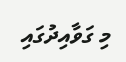މި ގަވާއިދުގައި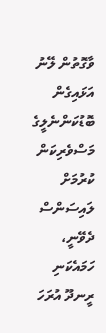ވާގޮތުން ލޭނު އަޅައިގެން ބޮޑުކަންނެލީގެ މަސްވެރިކަން ކުރުމަށް ލައިސަންސް ދެވޭނީ، ހަމައެކަނި ރީނދޫ އުރަހަ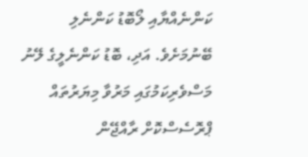ކަންނެއްޔާއި ލޯބޮޑު ކަންނެލި ބޭނުމަށެވެ. އަދި، ބޮޑު ކަންނެލީގެ ލޭނު މަސްވެރިކަމުގައި މަރުވާ މިޔަރުތައް ޕްރޮސެސްކޮށް ރާއްޖޭން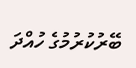ބޭރުކުރުމުގެ ހުއްދަ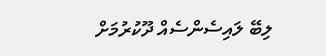ލިބޭ ލައިސެންސެއް ދޫކުރުމަށް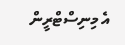އެ މިނިސްޓްރީން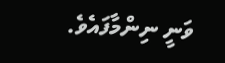ވަނީ ނިންމާފައެވެ.